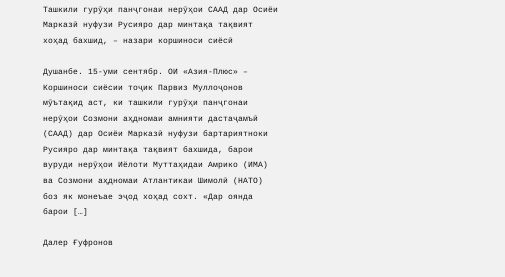Ташкили гурӯҳи панҷгонаи нерӯҳои СААД дар Осиёи Марказӣ нуфузи Русияро дар минтақа тақвият хоҳад бахшид, – назари коршиноси сиёсӣ

Душанбе. 15-уми сентябр. ОИ «Азия-Плюс» – Коршиноси сиёсии тоҷик Парвиз Муллоҷонов мӯътақид аст, ки ташкили гурӯҳи панҷгонаи нерӯҳои Созмони аҳдномаи амнияти дастаҷамъӣ (СААД) дар Осиёи Марказӣ нуфузи бартариятноки Русияро дар минтақа тақвият бахшида, барои вуруди нерӯҳои Иёлоти Муттаҳидаи Амрико (ИМА) ва Созмони аҳдномаи Атлантикаи Шимолӣ (НАТО) боз як монеъае эҷод хоҳад сохт. «Дар оянда барои […]

Далер Ғуфронов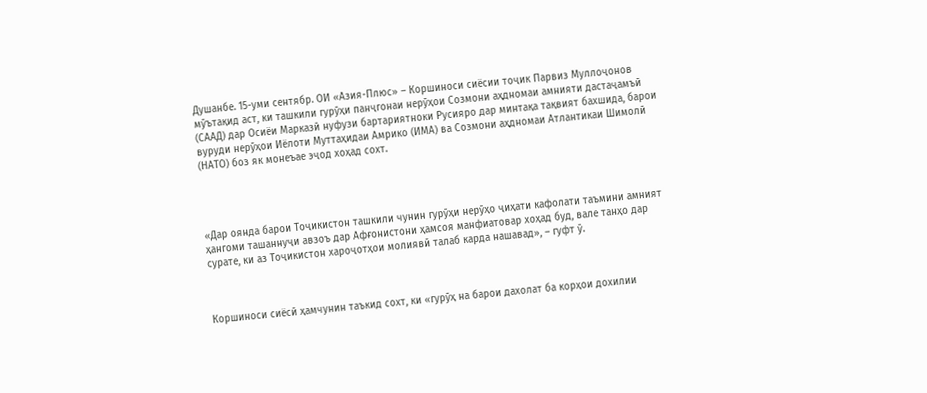Душанбе. 15-уми сентябр. ОИ «Азия-Плюс» – Коршиноси сиёсии тоҷик Парвиз Муллоҷонов мӯътақид аст, ки ташкили гурӯҳи панҷгонаи нерӯҳои Созмони аҳдномаи амнияти дастаҷамъӣ (СААД) дар Осиёи Марказӣ нуфузи бартариятноки Русияро дар минтақа тақвият бахшида, барои вуруди нерӯҳои Иёлоти Муттаҳидаи Амрико (ИМА) ва Созмони аҳдномаи Атлантикаи Шимолӣ (НАТО) боз як монеъае эҷод хоҳад сохт.




«Дар оянда барои Тоҷикистон ташкили чунин гурӯҳи нерӯҳо ҷиҳати кафолати таъмини амният ҳангоми ташаннуҷи авзоъ дар Афғонистони ҳамсоя манфиатовар хоҳад буд, вале танҳо дар сурате, ки аз Тоҷикистон хароҷотҳои молиявӣ талаб карда нашавад», – гуфт ӯ.



Коршиноси сиёсӣ ҳамчунин таъкид сохт, ки «гурӯҳ на барои дахолат ба корҳои дохилии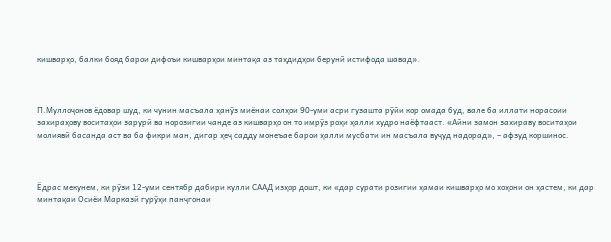кишварҳо, балки бояд барои дифоъи кишварҳои минтақа аз таҳдидҳои берунӣ истифода шавад».



П.Муллоҷонов ёдовар шуд, ки чунин масъала ҳанӯз миёнаи солҳои 90-уми асри гузашта рӯйи кор омада буд, вале ба иллати норасоии захираҳову воситаҳои зарурӣ ва норозигии чанде аз кишварҳо он то имрӯз роҳи ҳалли худро наёфтааст. «Айни замон захираву воситаҳои молиявӣ басанда аст ва ба фикри ман, дигар ҳеҷ садду монеъае барои ҳалли мусбати ин масъала вуҷуд надорад», – афзуд коршинос.



Ёдрас мекунем, ки рӯзи 12-уми сентябр дабири кулли СААД изҳор дошт, ки «дар сурати розигии ҳамаи кишварҳо мо хоҳони он ҳастем, ки дар минтақаи Осиёи Марказӣ гурӯҳи панҷгонаи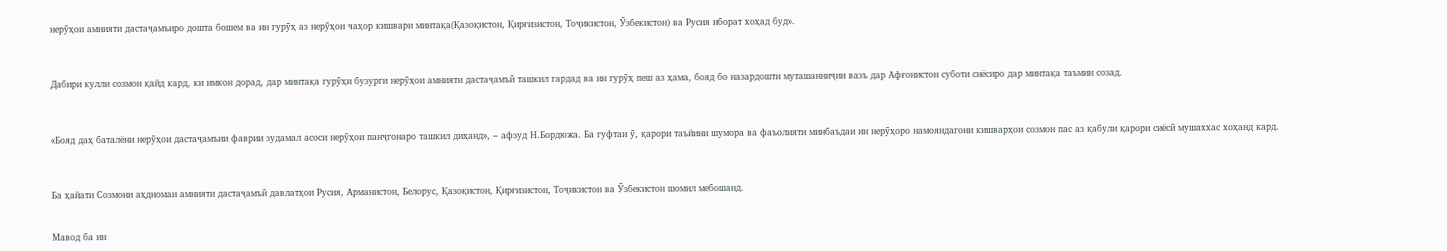нерӯҳои амнияти дастаҷамъиро дошта бошем ва ин гурӯҳ аз нерӯҳои чаҳор кишвари минтақа(Қазоқистон, Қирғизистон, Тоҷикистон, Ӯзбекистон) ва Русия иборат хоҳад буд».



Дабири кулли созмон қайд кард, ки имкон дорад, дар минтақа гурӯҳи бузурги нерӯҳои амнияти дастаҷамъӣ ташкил гардад ва ин гурӯҳ пеш аз ҳама, бояд бо назардошти муташанниҷии вазъ дар Афғонистон суботи сиёсиро дар минтақа таъмин созад.



«Бояд даҳ баталёни нерӯҳои дастаҷамъии фаврии зудамал асоси нерӯҳои панҷгонаро ташкил диҳанд», – афзуд Н.Бордюжа. Ба гуфтаи ӯ, қарори таъйини шумора ва фаъолияти минбаъдаи ин нерӯҳоро намояндагони кишварҳои созмон пас аз қабули қарори сиёсӣ мушаххас хоҳанд кард.



Ба ҳайати Созмони аҳдномаи амнияти дастаҷамъӣ давлатҳои Русия, Арманистон, Белорус, Қазоқистон, Қирғизистон, Тоҷикистон ва Ӯзбекистон шомил мебошанд.


Мавод ба ин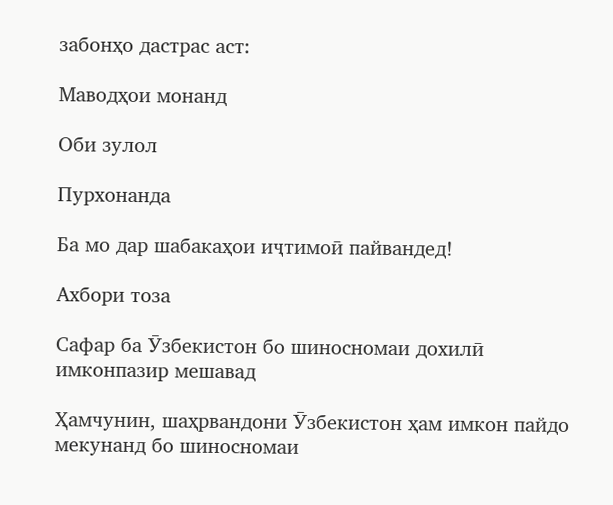забонҳо дастрас аст:

Маводҳои монанд

Оби зулол

Пурхонанда

Ба мо дар шабакаҳои иҷтимоӣ пайвандед!

Ахбори тоза

Сафар ба Ӯзбекистон бо шиносномаи дохилӣ имконпазир мешавад

Ҳамчунин, шаҳрвандони Ӯзбекистон ҳам имкон пайдо мекунанд бо шиносномаи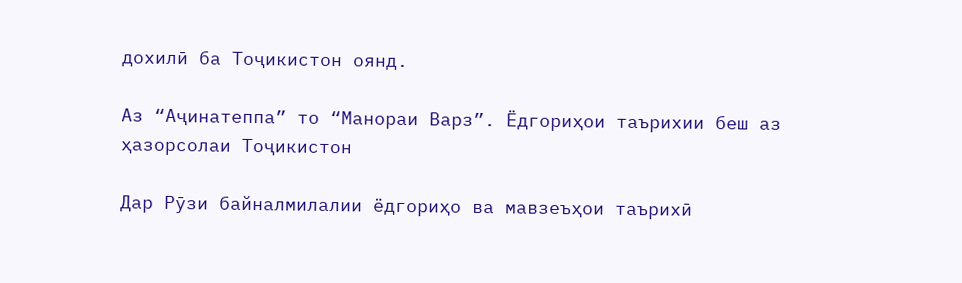дохилӣ ба Тоҷикистон оянд.

Аз “Аҷинатеппа” то “Манораи Варз”. Ёдгориҳои таърихии беш аз ҳазорсолаи Тоҷикистон

Дар Рӯзи байналмилалии ёдгориҳо ва мавзеъҳои таърихӣ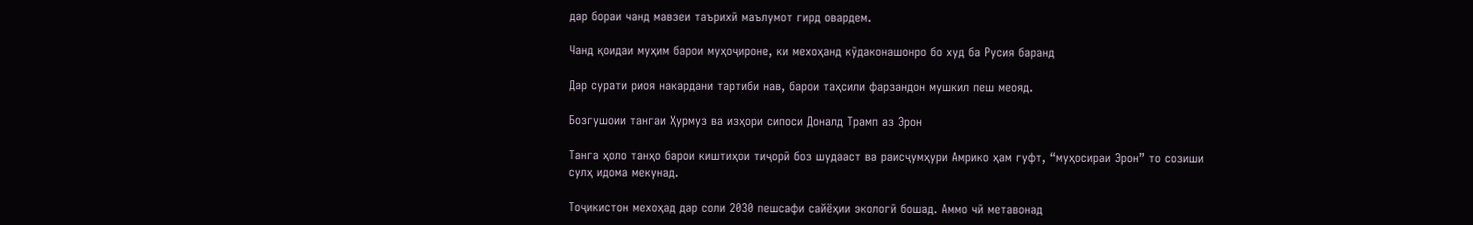дар бораи чанд мавзеи таърихӣ маълумот гирд овардем.

Чанд қоидаи муҳим барои муҳоҷироне, ки мехоҳанд кӯдаконашонро бо худ ба Русия баранд

Дар сурати риоя накардани тартиби нав, барои таҳсили фарзандон мушкил пеш меояд.

Бозгушоии тангаи Ҳурмуз ва изҳори сипоси Доналд Трамп аз Эрон

Танга ҳоло танҳо барои киштиҳои тиҷорӣ боз шудааст ва раисҷумҳури Амрико ҳам гуфт, “муҳосираи Эрон” то созиши сулҳ идома мекунад.

Тоҷикистон мехоҳад дар соли 2030 пешсафи сайёҳии экологӣ бошад. Аммо чӣ метавонад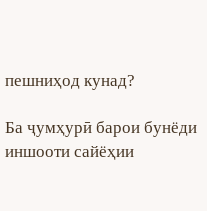пешниҳод кунад?

Ба ҷумҳурӣ барои бунёди иншооти сайёҳии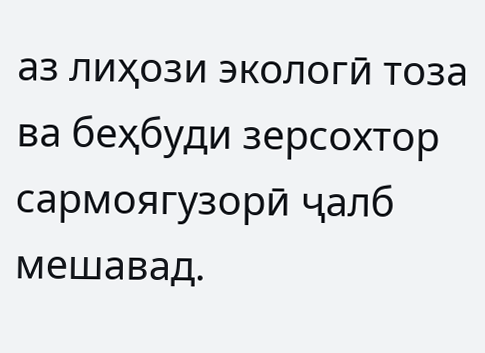аз лиҳози экологӣ тоза ва беҳбуди зерсохтор сармоягузорӣ ҷалб мешавад.